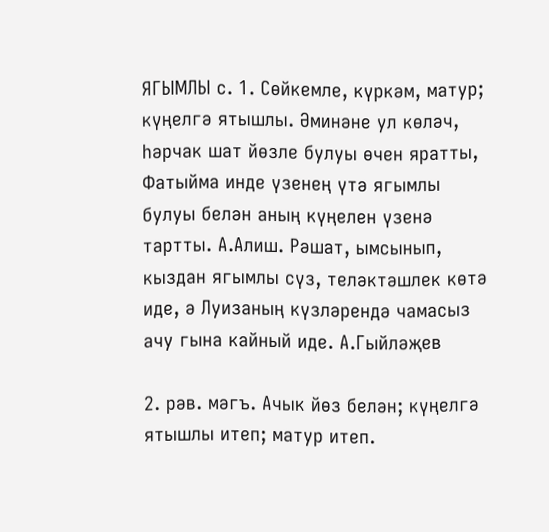ЯГЫМЛЫ с. 1. Сөйкемле, күркәм, матур; күңелгә ятышлы. Әминәне ул көләч, һәрчак шат йөзле булуы өчен яратты, Фатыйма инде үзенең үтә ягымлы булуы белән аның күңелен үзенә тартты. А.Алиш. Рәшат, ымсынып, кыздан ягымлы сүз, теләктәшлек көтә иде, ә Луизаның күзләрендә чамасыз ачу гына кайный иде. А.Гыйләҗев

2. рәв. мәгъ. Ачык йөз белән; күңелгә ятышлы итеп; матур итеп.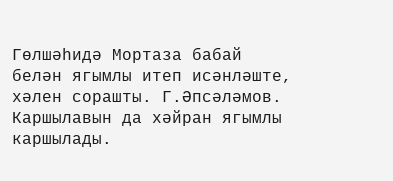Гөлшәһидә Мортаза бабай белән ягымлы итеп исәнләште, хәлен сорашты. Г.Әпсәләмов. Каршылавын да хәйран ягымлы каршылады.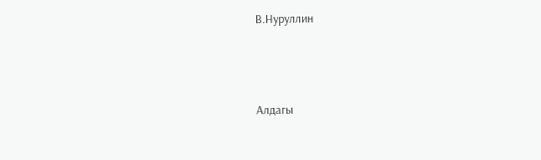В.Нуруллин



Алдагы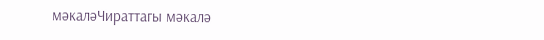мәкаләЧираттагы мәкалә